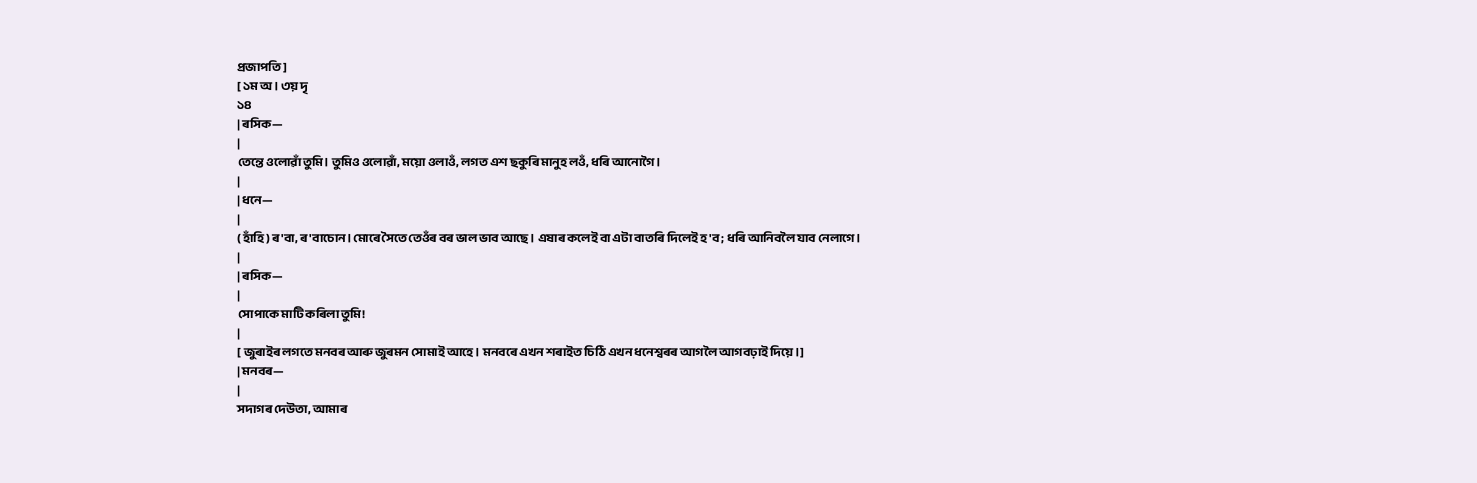প্রজাপতি ]
[ ১ম অ। ৩য় দৃ
১৪
| ৰসিক—
|
তেন্তে ওলোৱাঁ তুমি। তুমিও ওলোৱাঁ, ময়ো ওলাওঁ, লগত এশ ছকুৰি মানুহ লওঁ, ধৰি আনোগৈ।
|
| ধনে—
|
( হাঁহি ) ৰ'বা, ৰ'বাচোন। মোৰে সৈতে তেওঁৰ বৰ ভাল ভাব আছে। এষাৰ কলেই বা এটা বাতৰি দিলেই হ'ব; ধৰি আনিবলৈ যাব নেলাগে।
|
| ৰসিক—
|
সোপাকে মাটি কৰিলা তুমি!
|
[ জুৰাইৰ লগতে মনবৰ আৰু জুৰমন সোমাই আহে। মনবৰে এখন শৰাইত চিঠি এখন ধনেশ্বৰৰ আগলৈ আগবঢ়াই দিয়ে।]
| মনবৰ—
|
সদাগৰ দেউতা, আমাৰ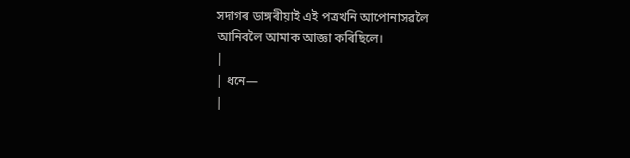সদাগৰ ডাঙ্গৰীয়াই এই পত্ৰখনি আপোনাসৱলৈ আনিবলৈ আমাক আজ্ঞা কৰিছিলে।
|
| ধনে—
|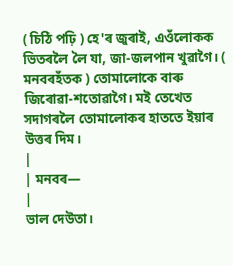( চিঠি পঢ়ি ) হে'ৰ জুৰাই, এওঁলোকক ভিতৰলৈ লৈ যা, জা-জলপান খুৱাগৈ। ( মনবৰহঁতক ) তোমালোকে বাৰু জিৰোৱা-শতোৱাগৈ। মই তেখেত সদাগৰলৈ তোমালোকৰ হাততে ইয়াৰ উত্তৰ দিম।
|
| মনবৰ—
|
ভাল দেউতা।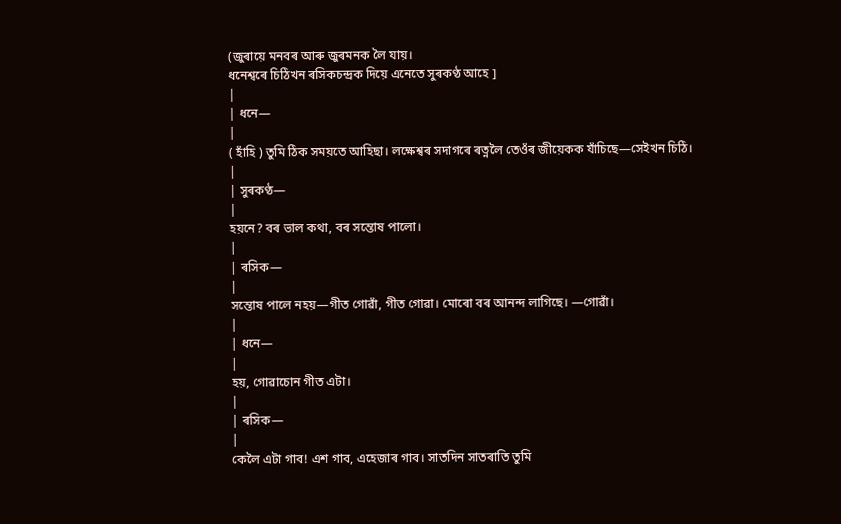(জুৰায়ে মনবৰ আৰু জুৰমনক লৈ যায়।
ধনেশ্বৰে চিঠিখন ৰসিকচন্দ্ৰক দিয়ে এনেতে সুৰকণ্ঠ আহে ]
|
| ধনে—
|
( হাঁহি ) তুমি ঠিক সময়তে আহিছা। লক্ষেশ্বৰ সদাগৰে ৰত্নলৈ তেওঁৰ জীয়েকক যাঁচিছে—সেইখন চিঠি।
|
| সুৰকণ্ঠ—
|
হয়নে? বৰ ভাল কথা, বৰ সন্তোষ পালো।
|
| ৰসিক—
|
সন্তোষ পালে নহয়—গীত গোৱাঁ, গীত গোৱা। মোৰো বৰ আনন্দ লাগিছে। —গোৱাঁ।
|
| ধনে—
|
হয়, গোৱাচোন গীত এটা।
|
| ৰসিক—
|
কেলৈ এটা গাব! এশ গাব, এহেজাৰ গাব। সাতদিন সাতৰাতি তুমি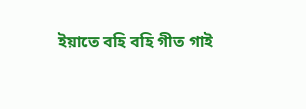ইয়াতে বহি বহি গীত গাই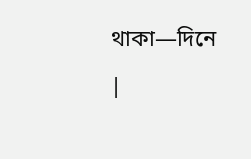থাকা—দিনে
|